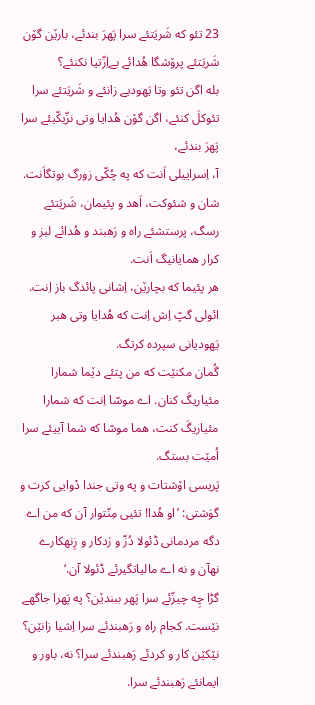23 تئو که شَریَتئے سرا پَهرَ بندئے، بارێن گۆن شَریَتئے پرۆشگا هُدائے بےاِزّتیا نکنئے؟
بله اگن تئو وتا یَهودیے زانئے و شَریَتئے سرا تئوکلَ کنئے، اگن گۆن هُدایا وتی نزّیکّیئے سرا پَهرَ بندئے،
آ، اِسراییلی اَنت که په چُکّی زورگ بوتگاَنت. شان و شئوکت، اَهد و پئیمان، شَریَتئے رسگ، پرستشئے راه و رَهبند و هُدائے لبز و کرار همایانیگ اَنت.
هر پئیما که بچارێن، اِشانی پائدگ باز اِنت. ائولی گپّ اِش اِنت که هُدایا وتی هبر یَهودیانی سپرده کرتگ.
گُمان مکنێت که من پتئے دێما شمارا مئیاریگَ کنان. اے موسّا اِنت که شمارا مئیاریگَ کنت، هما موسّا که شما آییئے سرا اُمێت بستگ.
پَریسی اۆشتات و په وتی جندا دْوایی کرت و گوَشتی: ’او هُدا! تئیی مِنّتوار آن که من اے دگه مردمانی ڈئولا دُزّ و رَدکار و زِنهکارے نهآن و نه اے مالیاتگیرئے ڈئولا آن.‘
گڑا چِه چیزّئے سرا پَهر ببندێن؟ په پَهرا جاگهے نێست. کجام راه و رَهبندئے سرا اِشیا زانێن؟ نێکێن کار و کردئے رَهبندئے سرا؟ نه، باور و ایمانئے رَهبندئے سرا.